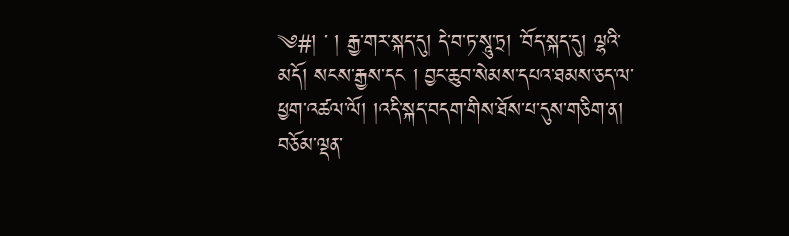༄#། ་ ། རྒྱ་གར་སྐད་དུ། དེ་བ་ཏ་སཱུ་ཏྲ། ་བོད་སྐད་དུ། ལྷའི་མདོ། སངས་རྒྱས་དང ། བྱང་ཆུབ་སེམས་དཔའ་ཐམས་ཅད་ལ་ཕྱག་འཚལ་ལོ། །འདི་སྐད་བདག་གིས་ཐོས་པ་དུས་གཅིག་ན། བཅོམ་ལྡན་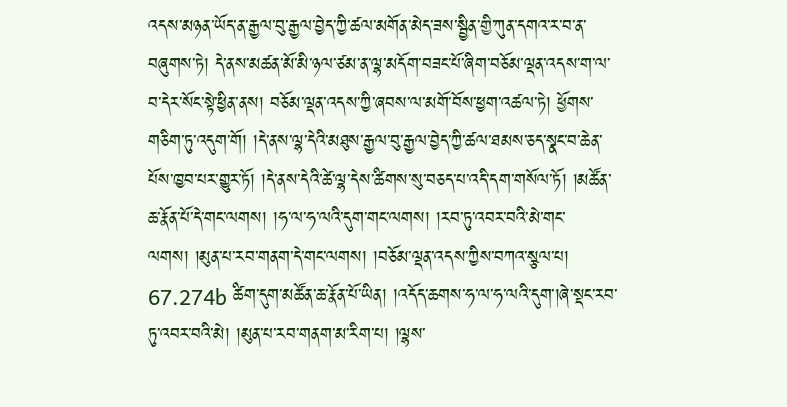འདས་མཉན་ཡོད་ན་རྒྱལ་བུ་རྒྱལ་བྱེད་ཀྱི་ཚལ་མགོན་མེད་ཟས་སྦྱིན་གྱི་ཀུན་དགའ་ར་བ་ན་བཞུགས་ཏེ། དེ་ནས་མཚན་མོ་མི་ཉལ་ཙམ་ན་ལྷ་མདོག་བཟང་པོ་ཞིག་བཅོམ་ལྡན་འདས་ག་ལ་བ་དེར་སོང་སྟེ་ཕྱིན་ནས། བཅོམ་ལྡན་འདས་ཀྱི་ཞབས་ལ་མགོ་བོས་ཕྱག་འཚལ་ཏེ། ཕྱོགས་གཅིག་ཏུ་འདུག་གོ། །དེ་ནས་ལྷ་དེའི་མཐུས་རྒྱལ་བུ་རྒྱལ་བྱེད་ཀྱི་ཚལ་ཐམས་ཅད་སྣང་བ་ཆེན་པོས་ཁྱབ་པར་གྱུར་ཏོ། །དེ་ནས་དེའི་ཚེ་ལྷ་དེས་ཚིགས་སུ་བཅད་པ་འདི་དག་གསོལ་ཏོ། །མཚོན་ཆ་རྣོན་པོ་དེ་གང་ལགས། །ཧ་ལ་ཧ་ལའི་དུག་གང་ལགས། །རབ་ཏུ་འབར་བའི་མེ་གང་ལགས། །མུན་པ་རབ་གནག་དེ་གང་ལགས། །བཅོམ་ལྡན་འདས་ཀྱིས་བཀའ་སྩལ་པ། 67.274b ཚིག་དུག་མཚོན་ཆ་རྣོན་པོ་ཡིན། །འདོད་ཆགས་ཧ་ལ་ཧ་ལའི་དུག་།ཞེ་སྡང་རབ་ཏུ་འབར་བའི་མེ། །མུན་པ་རབ་གནག་མ་རིག་པ། །ལྷས་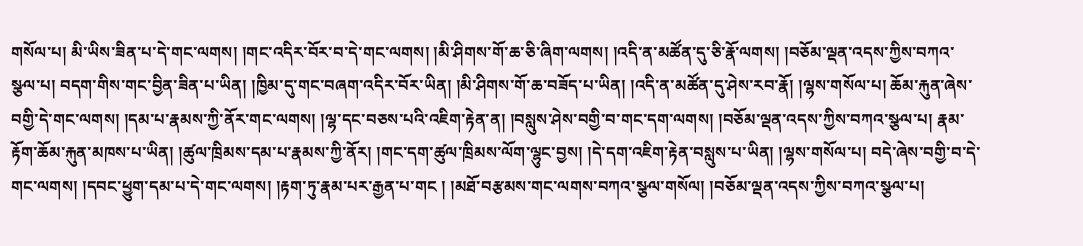གསོལ་པ། མི་ཡིས་ཟིན་པ་དེ་གང་ལགས། །གང་འདིར་བོར་བ་དེ་གང་ལགས། །མི་ཤིགས་གོ་ཆ་ཅི་ཞིག་ལགས། །འདི་ན་མཚོན་དུ་ཅི་རྣོ་ལགས། །བཅོམ་ལྡན་འདས་ཀྱིས་བཀའ་སྩལ་པ། བདག་གིས་གང་བྱིན་ཟིན་པ་ཡིན། །ཁྱིམ་དུ་གང་བཞག་འདིར་བོར་ཡིན། །མི་ཤིགས་གོ་ཆ་བཟོད་པ་ཡིན། །འདི་ན་མཚོན་དུ་ཤེས་རབ་རྣོ། །ལྷས་གསོལ་པ། ཆོམ་རྐུན་ཞེས་བགྱི་དེ་གང་ལགས། །དམ་པ་རྣམས་ཀྱི་ནོར་གང་ལགས། །ལྷ་དང་བཅས་པའི་འཇིག་རྟེན་ན། །བསླུས་ཤེས་བགྱི་བ་གང་དག་ལགས། །བཅོམ་ལྡན་འདས་ཀྱིས་བཀའ་སྩལ་པ། རྣམ་རྟོག་ཆོམ་རྐུན་མཁས་པ་ཡིན། །ཚུལ་ཁྲིམས་དམ་པ་རྣམས་ཀྱི་ནོར། །གང་དག་ཚུལ་ཁྲིམས་ལོག་ལྷུང་བྱས། །དེ་དག་འཇིག་རྟེན་བསླུས་པ་ཡིན། །ལྷས་གསོལ་པ། བདེ་ཞེས་བགྱི་བ་དེ་གང་ལགས། །དབང་ཕྱུག་དམ་པ་དེ་གང་ལགས། །རྟག་ཏུ་རྣམ་པར་རྒྱན་པ་གང ། །མཐོ་བརྩམས་གང་ལགས་བཀའ་སྩལ་གསོལ། །བཅོམ་ལྡན་འདས་ཀྱིས་བཀའ་སྩལ་པ།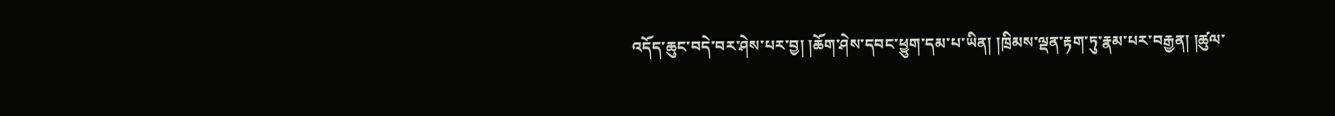འདོད་ཆུང་བདེ་བར་ཤེས་པར་བྱ། །ཆོག་ཤེས་དབང་ཕྱུག་དམ་པ་ཡིན། །ཁྲིམས་ལྡན་རྟག་ཏུ་རྣམ་པར་བརྒྱན། །ཚུལ་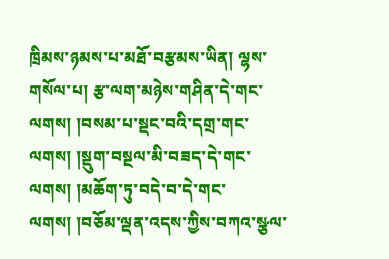ཁྲིམས་ཉམས་པ་མཐོ་བརྩམས་ཡིན། ལྷས་གསོལ་པ། རྩ་ལག་མཉེས་གཤིན་དེ་གང་ལགས། །བསམ་པ་སྡང་བའི་དགྲ་གང་ལགས། །སྡུག་བསྔལ་མི་བཟད་དེ་གང་ལགས། །མཆོག་ཏུ་བདེ་བ་དེ་གང་ལགས། །བཅོམ་ལྡན་འདས་ཀྱིས་བཀའ་སྩལ་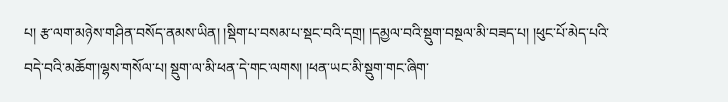པ། རྩ་ལག་མཉེས་གཤིན་བསོད་ནམས་ཡིན། །སྡིག་པ་བསམ་པ་སྡང་བའི་དགྲ། །དམྱལ་བའི་སྡུག་བསྔལ་མི་བཟད་པ། །ཕུང་པོ་མེད་པའི་བདེ་བའི་མཆོག་།ལྷས་གསོལ་པ། སྡུག་ལ་མི་ཕན་དེ་གང་ལགས། །ཕན་ཡང་མི་སྡུག་གང་ཞིག་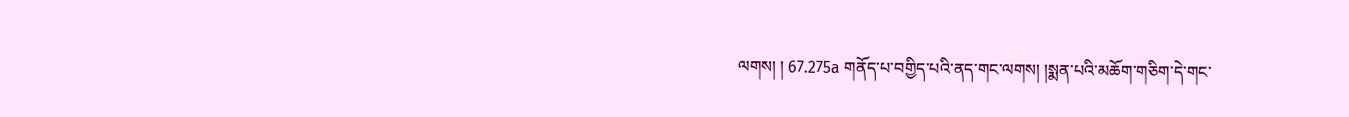ལགས། ། 67.275a གནོད་པ་བགྱིད་པའི་ནད་གང་ལགས། །སྨན་པའི་མཆོག་གཅིག་དེ་གང་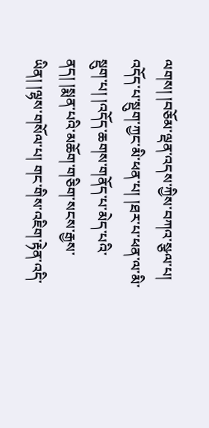ལགས། །བཅོམ་ལྡན་འདས་ཀྱིས་བཀའ་སྩལ་པ། འདོད་པ་སྡུག་ཀྱང་མི་ཕན་པ། །ཐར་པ་ཕན་ལ་མི་སྡུག་པ། །འདོད་ཆགས་གནོད་པ་མེད་པའི་ནད། །སྨན་པའི་མཆོག་གཅིག་སངས་རྒྱས་ཡིན། །ལྷས་གསོལ་པ། གང་གིས་འཇིག་རྟེན་འདི་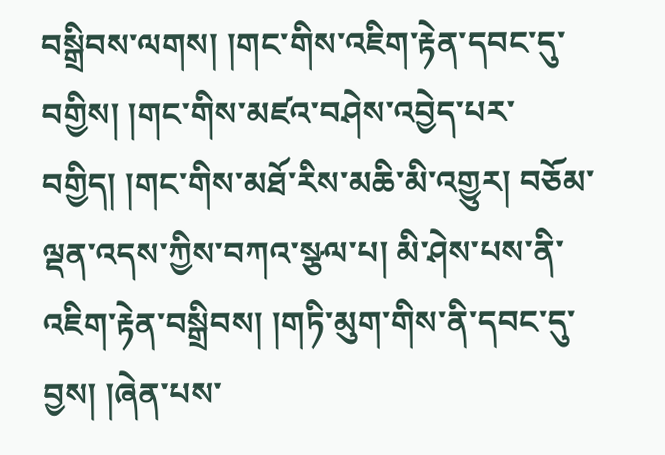བསྒྲིབས་ལགས། །གང་གིས་འཇིག་རྟེན་དབང་དུ་བགྱིས། །གང་གིས་མཛའ་བཤེས་འབྱེད་པར་བགྱིད། །གང་གིས་མཐོ་རིས་མཆི་མི་འགྱུར། བཅོམ་ལྡན་འདས་ཀྱིས་བཀའ་སྩལ་པ། མི་ཤེས་པས་ནི་འཇིག་རྟེན་བསྒྲིབས། །གཏི་མུག་གིས་ནི་དབང་དུ་བྱས། །ཞེན་པས་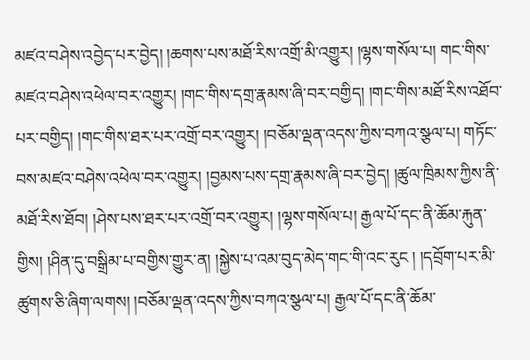མཛའ་བཤེས་འབྱེད་པར་བྱེད། །ཆགས་པས་མཐོ་རིས་འགྲོ་མི་འགྱུར། །ལྷས་གསོལ་པ། གང་གིས་མཛའ་བཤེས་འཕེལ་བར་འགྱུར། །གང་གིས་དགྲ་རྣམས་ཞི་བར་བགྱིད། །གང་གིས་མཐོ་རིས་འཐོབ་པར་བགྱིད། །གང་གིས་ཐར་པར་འགྲོ་བར་འགྱུར། །བཅོམ་ལྡན་འདས་ཀྱིས་བཀའ་སྩལ་པ། གཏོང་བས་མཛའ་བཤེས་འཕེལ་བར་འགྱུར། །བྱམས་པས་དགྲ་རྣམས་ཞི་བར་བྱེད། །ཚུལ་ཁྲིམས་ཀྱིས་ནི་མཐོ་རིས་ཐོབ། །ཤེས་པས་ཐར་པར་འགྲོ་བར་འགྱུར། །ལྷས་གསོལ་པ། རྒྱལ་པོ་དང་ནི་ཆོམ་རྐུན་གྱིས། །ཤིན་དུ་བསྒྲིམ་པ་བགྱིས་གྱུར་ན། །སྐྱེས་པ་འམ་བུད་མེད་གང་གི་འང་རུང ། །དབྲོག་པར་མི་ཚུགས་ཅི་ཞིག་ལགས། །བཅོམ་ལྡན་འདས་ཀྱིས་བཀའ་སྩལ་པ། རྒྱལ་པོ་དང་ནི་ཆོམ་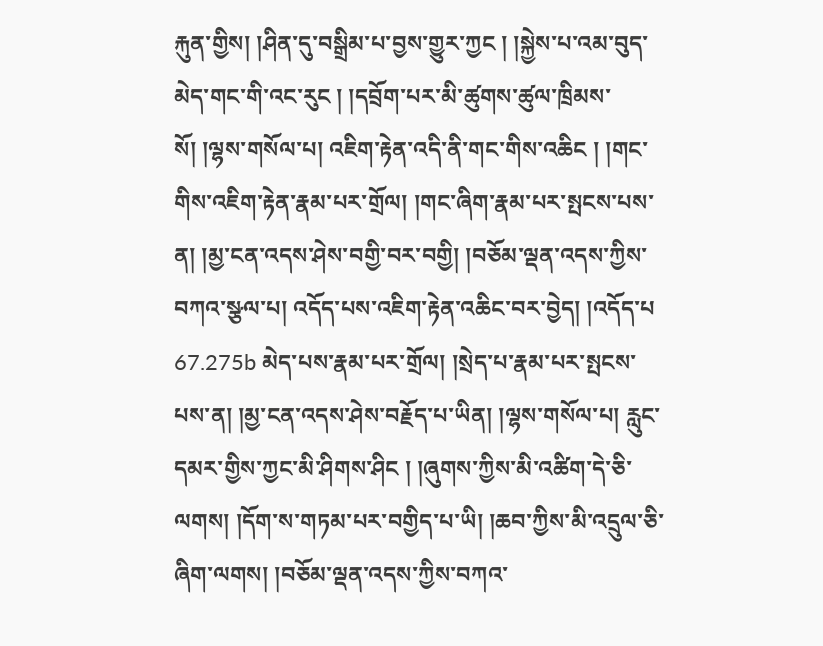རྐུན་གྱིས། །ཤིན་དུ་བསྒྲིམ་པ་བྱས་གྱུར་ཀྱང ། །སྐྱེས་པ་འམ་བུད་མེད་གང་གི་འང་རུང ། །དབྲོག་པར་མི་ཚུགས་ཚུལ་ཁྲིམས་སོ། །ལྷས་གསོལ་པ། འཇིག་རྟེན་འདི་ནི་གང་གིས་འཆིང ། །གང་གིས་འཇིག་རྟེན་རྣམ་པར་གྲོལ། །གང་ཞིག་རྣམ་པར་སྤངས་པས་ན། །མྱ་ངན་འདས་ཤེས་བགྱི་བར་བགྱི། །བཅོམ་ལྡན་འདས་ཀྱིས་བཀའ་སྩལ་པ། འདོད་པས་འཇིག་རྟེན་འཆིང་བར་བྱེད། །འདོད་པ 67.275b མེད་པས་རྣམ་པར་གྲོལ། །སྲེད་པ་རྣམ་པར་སྤངས་པས་ན། །མྱ་ངན་འདས་ཤེས་བརྗོད་པ་ཡིན། །ལྷས་གསོལ་པ། རླུང་དམར་གྱིས་ཀྱང་མི་ཤིགས་ཤིང ། །ཞུགས་ཀྱིས་མི་འཚིག་དེ་ཅི་ལགས། །དོག་ས་གཏམ་པར་བགྱིད་པ་ཡི། །ཆབ་ཀྱིས་མི་འདྲུལ་ཅི་ཞིག་ལགས། །བཅོམ་ལྡན་འདས་ཀྱིས་བཀའ་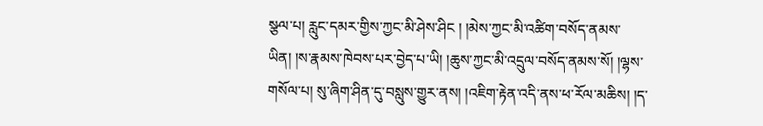སྩལ་པ། རླུང་དམར་གྱིས་ཀྱང་མི་ཤེས་ཤིང ། །མེས་ཀྱང་མི་འཚིག་བསོད་ནམས་ཡིན། །ས་རྣམས་ཁེབས་པར་བྱེད་པ་ཡི། །ཆུས་ཀྱང་མི་འདྲུལ་བསོད་ནམས་སོ། །ལྷས་གསོལ་པ། སུ་ཞིག་ཤིན་དུ་བསླུས་གྱུར་ནས། །འཇིག་རྟེན་འདི་ནས་ཕ་རོལ་མཆིས། །ད་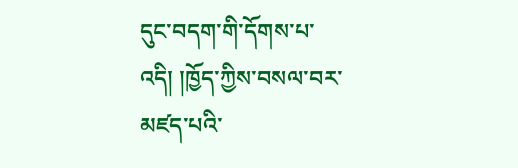དུང་བདག་གི་དོགས་པ་འདི། །ཁྱོད་ཀྱིས་བསལ་བར་མཛད་པའི་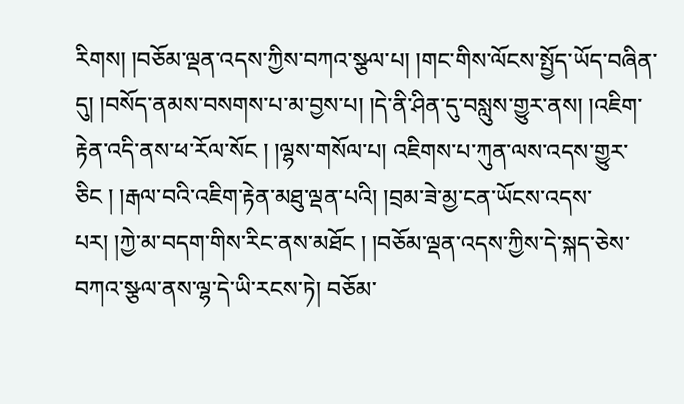རིགས། །བཅོམ་ལྡན་འདས་ཀྱིས་བཀའ་སྩལ་པ། །གང་གིས་ལོངས་སྤྱོད་ཡོད་བཞིན་དུ། །བསོད་ནམས་བསགས་པ་མ་བྱས་པ། །དེ་ནི་ཤིན་དུ་བསླུས་གྱུར་ནས། །འཇིག་རྟེན་འདི་ནས་ཕ་རོལ་སོང ། །ལྷས་གསོལ་པ། འཇིགས་པ་ཀུན་ལས་འདས་གྱུར་ཅིང ། །རྒལ་བའི་འཇིག་རྟེན་མཐུ་ལྡན་པའི། །བྲམ་ཟེ་མྱ་ངན་ཡོངས་འདས་པར། །ཀྱེ་མ་བདག་གིས་རིང་ནས་མཐོང ། །བཅོམ་ལྡན་འདས་ཀྱིས་དེ་སྐད་ཅེས་བཀའ་སྩལ་ནས་ལྷ་དེ་ཡི་རངས་ཏེ། བཅོམ་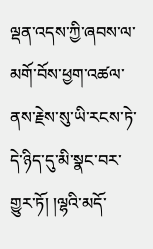ལྡན་འདས་ཀྱི་ཞབས་ལ་མགོ་བོས་ཕྱག་འཚལ་ནས་རྗེས་སུ་ཡི་རངས་ཏེ་དེ་ཉིད་དུ་མི་སྣང་བར་གྱུར་ཏོ། །ལྷའི་མདོ་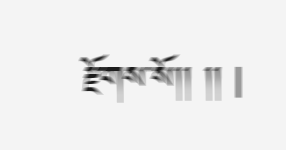རྫོགས་སོ།། །། |